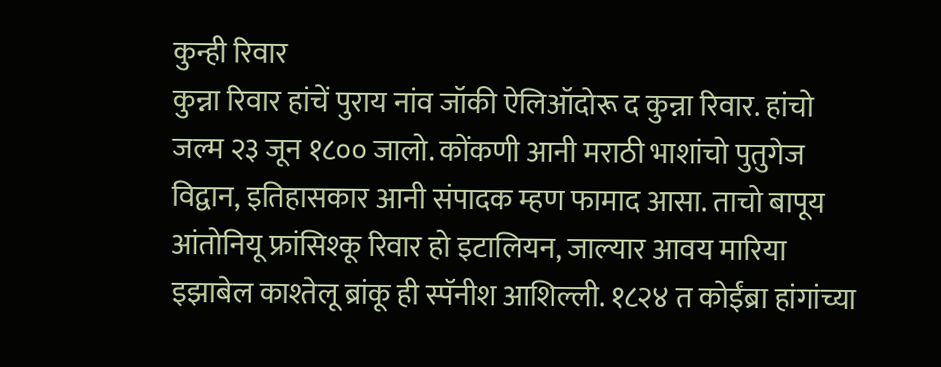कुन्ही रिवार
कुन्ना रिवार हांचें पुराय नांव जॉकी ऐलिऑदोरू द कुन्ना रिवार. हांचो जल्म २३ जून १८०० जालो. कोंकणी आनी मराठी भाशांचो पुतुगेज विद्वान, इतिहासकार आनी संपादक म्हण फामाद आसा. ताचो बापूय आंतोनियू फ्रांसिश्कू रिवार हो इटालियन, जाल्यार आवय मारिया इझाबेल काश्तेलू ब्रांकू ही स्पॅनीश आशिल्ली. १८२४ त कोईंब्रा हांगांच्या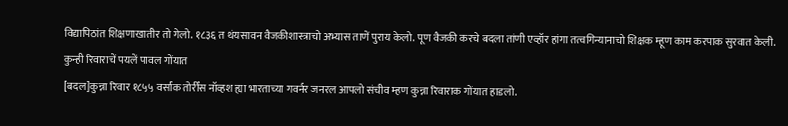विद्यापिठांत शिक्षणाखातीर तो गेलो. १८३६ त थंयसावन वैजकीशास्त्राचो अभ्यास ताणें पुराय केलो. पूण वैजकी करचे बदला तांणी एव्हॉर हांगा तत्वगिन्यानाचो शिक्षक म्हूण काम करपाक सुरवात केली.
कुन्ही रिवाराचें पयलें पावल गोंयात
[बदल]कुन्ना रिवार १८५५ वर्सांक तोर्रींस नॉव्हश ह्या भारताच्या गवर्नर जनरल आपलो संचीव म्हण कुन्ना रिवाराक गोंयात हाडलो.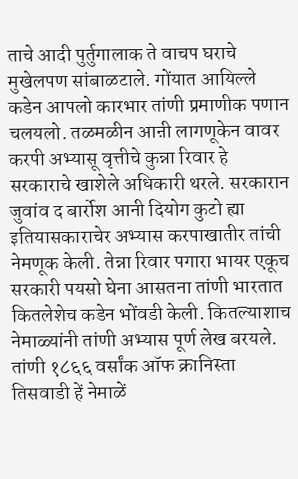ताचे आदी पुर्तुगालाक ते वाचप घराचे मुखेलपण सांबाळटाले. गोंयात आयिल्ले कडेन आपलो कारभार तांणी प्रमाणीक पणान चलयलो. तळमळीन आऩी लागणूकेन वावर करपी अभ्यासू वृत्तीचे कुन्ना रिवार हे सरकाराचे खाशेले अधिकारी थरले. सरकारान जुवांव द बार्रोश आनी दियोग कुटो ह्या इतियासकाराचेर अभ्यास करपाखातीर तांची नेमणूक केली. तेन्ना रिवार पगारा भायर एकूच सरकारी पयसो घेना आसतना तांणी भारतात कितलेशेच कडेन भोंवडी केली. कितल्याशाच नेमाळ्यांनी तांणी अभ्यास पूर्ण लेख बरयले. तांणी १८६६ वर्सांक ऑफ क्रानिस्ता तिसवाडी हें नेमाळें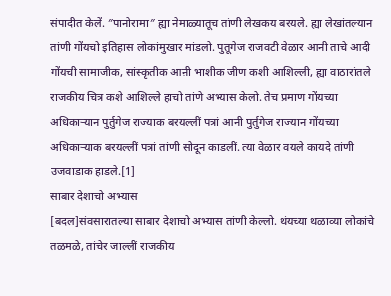संपादीत केलें. ″पानोरामा″ ह्या नेमाळ्यातूच तांणी लेखकय बरयले. ह्या लेखांतल्यान तांणी गोंयचो इतिहास लोकांमुखार मांडलो. पुतूगेज राजवटी वेळार आनी ताचे आदी गोंयची सामाजीक, सांस्कृतीक आऩी भाशीक जीण कशी आशिल्ली, ह्या वाठारांतले राजकीय चित्र कशे आशिल्ले हाचो तांणे अभ्यास केलो. तेच प्रमाण गोंयच्या अधिकाऱ्यान पुर्तुगेज राज्याक बरयल्लीं पत्रां आनी पुर्तुगेज राज्यान गोंयच्या अधिकाऱ्याक बरयल्लीं पत्रां तांणी सोदून काडलीं. त्या वेळार वयले कायदे तांणी उजवाडाक हाडले.[1]
साबार देशाचो अभ्यास
[बदल]संवसारातल्या साबार देशाचो अभ्यास तांणी केल्लो. थंयच्या थळाव्या लोकांचे तळमळे, तांचेर जाल्लीं राजकीय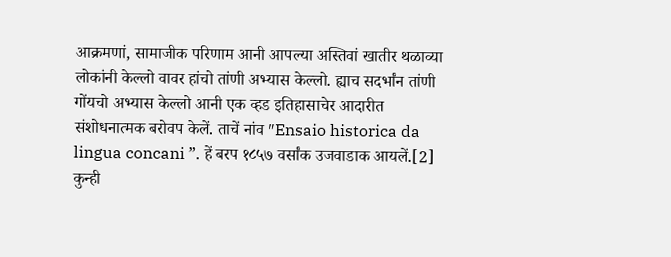आक्रमणां, सामाजीक परिणाम आनी आपल्या अस्तिवां खातीर थळाव्या लोकांनी केल्लो वावर हांचो तांणी अभ्यास केल्लो. ह्याच सदर्भांन तांणी गोंयचो अभ्यास केल्लो आनी एक व्हड इतिहासाचेर आदारीत संशोधनात्मक बरोवप केलें. ताचें नांव ″Ensaio historica da lingua concani ”. हें बरप १८५७ वर्सांक उजवाडाक आयलें.[2]
कुन्ही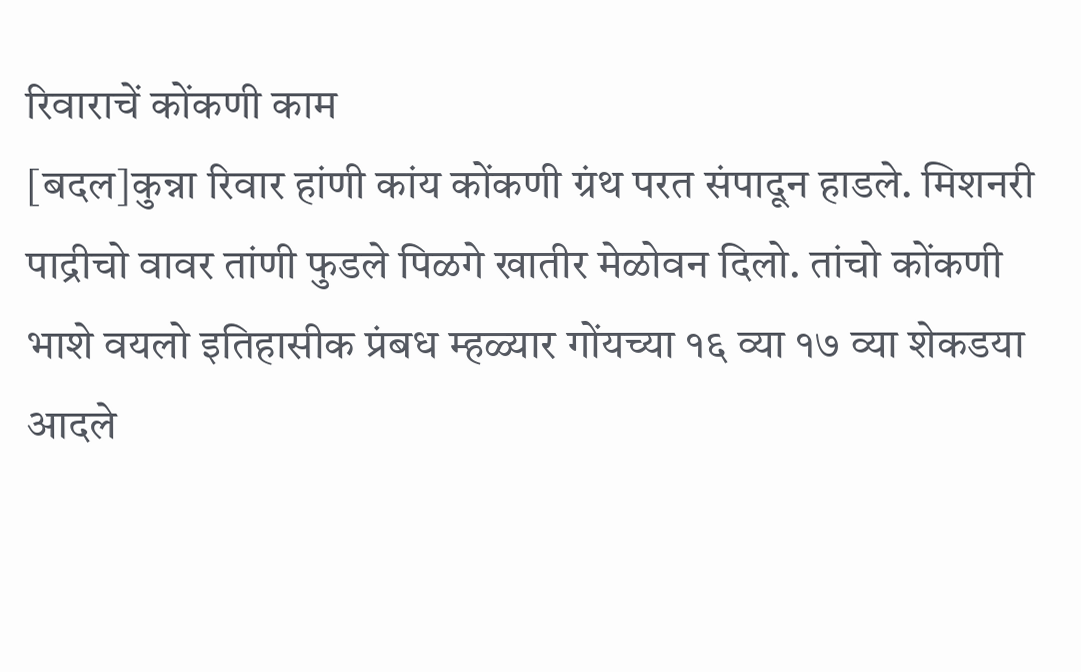रिवाराचें कोंकणी काम
[बदल]कुन्ना रिवार हांणी कांय कोंकणी ग्रंथ परत संपादून हाडले. मिशनरी पाद्रीचो वावर तांणी फुडले पिळगे खातीर मेळोवन दिलो. तांचो कोंकणी भाशे वयलो इतिहासीक प्रंबध म्हळ्यार गोंयच्या १६ व्या १७ व्या शेकडया आदले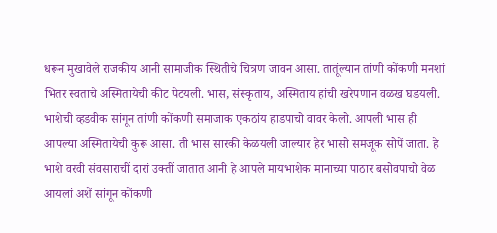धरून मुखावेले राजकीय आनी सामाजीक स्थितीचे चित्रण जावन आसा. तातूंल्यान तांणी कोंकणी मनशां भितर स्वताचे अस्मितायेची कीट पेटयली. भास, संस्कृताय, अस्मिताय हांची खरेपणान वळख घडयली. भाशेची व्हडवीक सांगून तांणी कोंकणी समाजाक एकठांय हाडपाचो वावर केलो. आपली भास ही आपल्या अस्मितायेची कुरू आसा. ती भास सारकी केळयली जाल्यार हेर भासो समजूक सोपें जाता. हे भाशे वरवी संवसाराचीं दारां उक्तीं जातात आनी हे आपले मायभाशेक मानाच्या पाठार बसोवपाचो वेळ आयलां अशें सांगून कोंकणी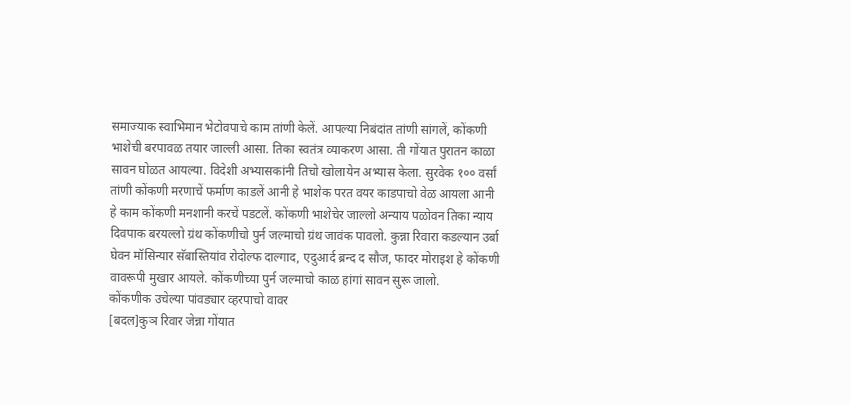समाज्याक स्वाभिमान भेटोवपाचे काम तांणी केलें. आपल्या निबंदांत तांणी सांगलें, कोंकणी भाशेची बरपावळ तयार जाल्ली आसा. तिका स्वतंत्र व्याकरण आसा. ती गोंयात पुरातन काळा सावन घोळत आयल्या. विदेशी अभ्यासकांनी तिचो खोलायेन अभ्यास केला. सुरवेक १०० वर्सां तांणी कोंकणी मरणाचें फर्माण काडलें आनी हे भाशेक परत वयर काडपाचो वेळ आयला आनी हे काम कोंकणी मनशानी करचें पडटलें. कोंकणी भाशेचेर जाल्लो अन्याय पळोवन तिका न्याय दिवपाक बरयल्लो ग्रंथ कोंकणीचो पुर्न जल्माचो ग्रंथ जावंक पावलो. कुन्ना रिवारा कडल्यान उर्बा घेवन मॉसिन्यार सॅबास्तियांव रोदोल्फ दाल्गाद, एदुआर्द ब्रन्द द सौज, फादर मोराइश हे कोंकणी वावरूपी मुखार आयले. कोंकणीच्या पुर्न जल्माचो काळ हांगां सावन सुरू जालो.
कोंकणीक उचेल्या पांवड्यार व्हरपाचो वावर
[बदल]कुञ रिवार जेन्ना गोंयात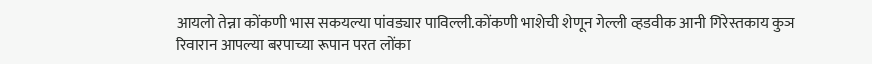आयलो तेन्ना कोंकणी भास सकयल्या पांवड्यार पाविल्ली.कोंकणी भाशेची शेणून गेल्ली व्हडवीक आनी गिरेस्तकाय कुञ रिवारान आपल्या बरपाच्या रूपान परत लोंका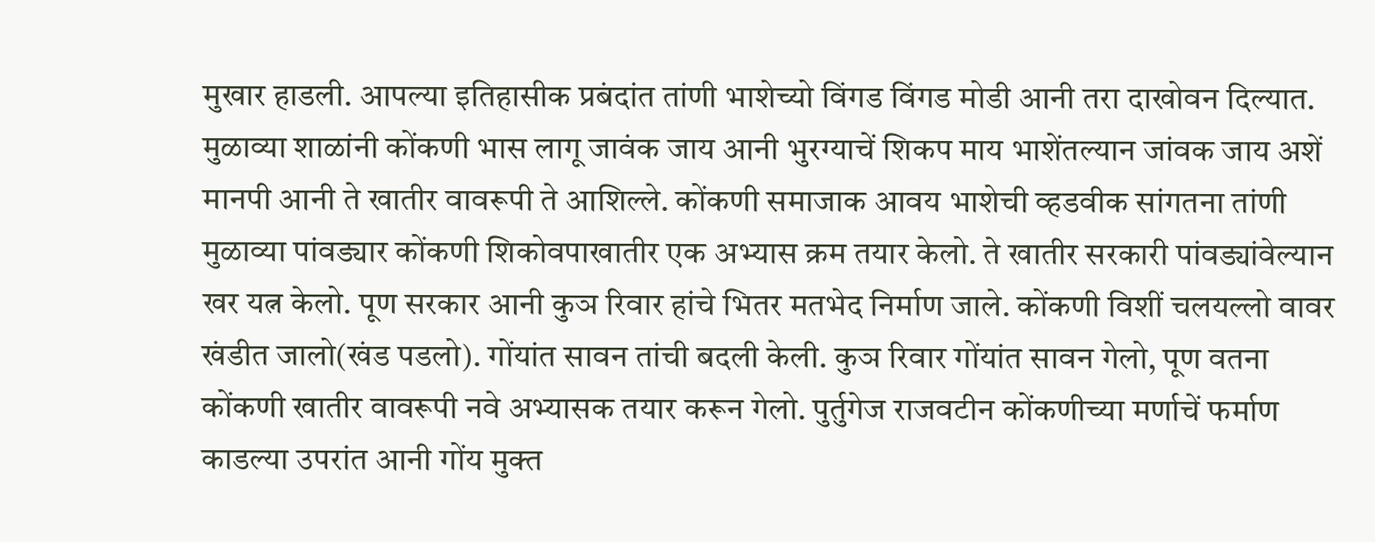मुखार हाडली. आपल्या इतिहासीक प्रबंदांत तांणी भाशेच्यो विंगड विंगड मोडी आनी तरा दाखोवन दिल्यात. मुळाव्या शाळांनी कोंकणी भास लागू जावंक जाय आनी भुरग्याचें शिकप माय भाशेंतल्यान जांवक जाय अशें मानपी आनी ते खातीर वावरूपी ते आशिल्ले. कोंकणी समाजाक आवय भाशेची व्हडवीक सांगतना तांणी मुळाव्या पांवड्यार कोंकणी शिकोवपाखातीर एक अभ्यास क्रम तयार केलो. ते खातीर सरकारी पांवड्यांवेल्यान खर यत्न केलो. पूण सरकार आनी कुञ रिवार हांचे भितर मतभेद निर्माण जाले. कोंकणी विशीं चलयल्लो वावर खंडीत जालो(खंड पडलो). गोंयांत सावन तांची बदली केली. कुञ रिवार गोंयांत सावन गेलो, पूण वतना कोंकणी खातीर वावरूपी नवे अभ्यासक तयार करून गेलो. पुर्तुगेज राजवटीन कोंकणीच्या मर्णाचें फर्माण काडल्या उपरांत आनी गोंय मुक्त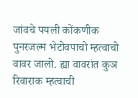जांवचे पयली कोंकणीक पुनरजल्म भेटोवपाचो म्हत्वाचो वावर जालो. ह्या वावरांत कुञ रिवाराक म्हत्वाची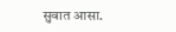सुवात आसा.